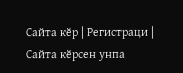Сайта кӗр | Регистраци | Сайта кӗрсен унпа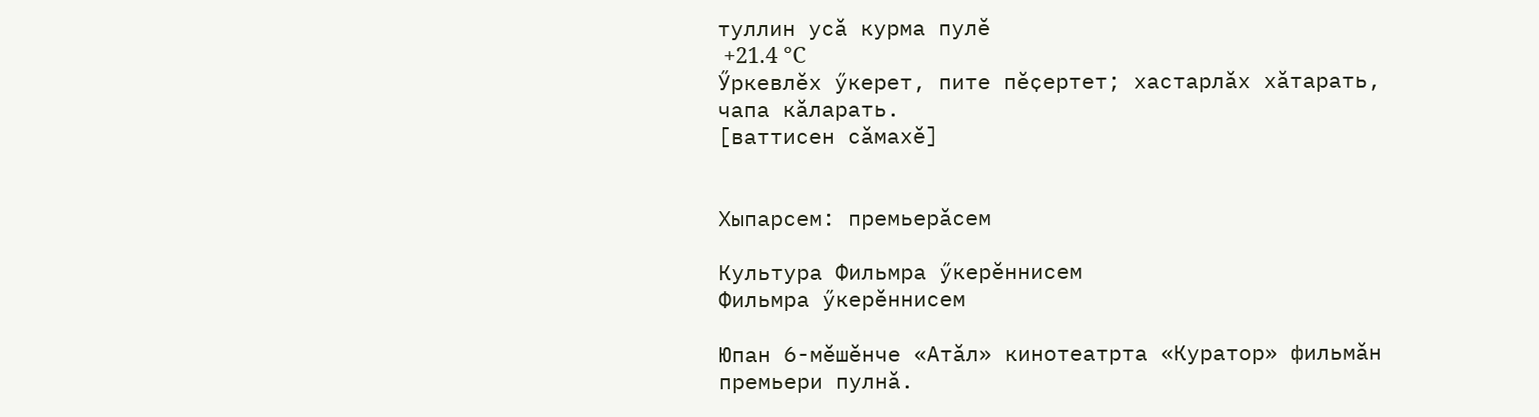туллин усӑ курма пулӗ
 +21.4 °C
Ӳркевлӗх ӳкерет, пите пӗҫертет; хастарлӑх хӑтарать, чапа кӑларать.
[ваттисен сӑмахӗ]


Хыпарсем: премьерӑсем

Культура Фильмра ӳкерӗннисем
Фильмра ӳкерӗннисем

Юпан 6-мӗшӗнче «Атӑл» кинотеатрта «Куратор» фильмӑн премьери пулнӑ.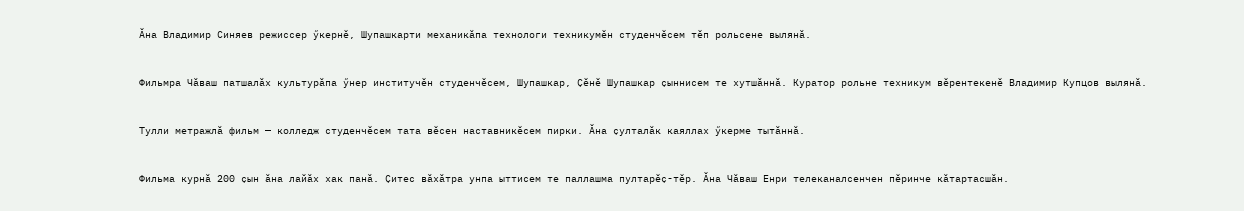Ӑна Владимир Синяев режиссер ӳкернӗ, Шупашкарти механикӑпа технологи техникумӗн студенчӗсем тӗп рольсене вылянӑ.

Фильмра Чӑваш патшалӑх культурӑпа ӳнер институчӗн студенчӗсем, Шупашкар, Ҫӗнӗ Шупашкар ҫыннисем те хутшӑннӑ. Куратор рольне техникум вӗрентекенӗ Владимир Купцов вылянӑ.

Тулли метражлӑ фильм — колледж студенчӗсем тата вӗсен наставникӗсем пирки. Ӑна ҫулталӑк каяллах ӳкерме тытӑннӑ.

Фильма курнӑ 200 ҫын ӑна лайӑх хак панӑ. Ҫитес вӑхӑтра унпа ыттисем те паллашма пултарӗҫ-тӗр. Ӑна Чӑваш Енри телеканалсенчен пӗринче кӑтартасшӑн.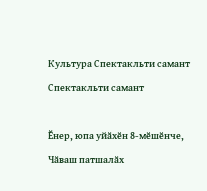Культура Спектакльти самант
Спектакльти самант

Ӗнер, юпа уйӑхӗн 8-мӗшӗнче, Чӑваш патшалӑх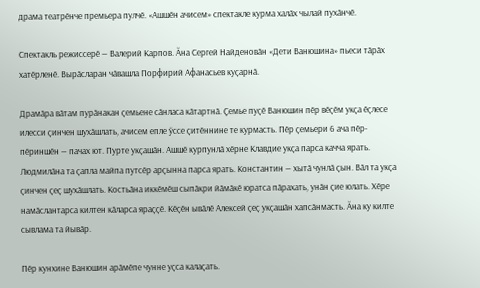драма театрӗнче премьера пулчӗ. «Ашшӗн ачисем» спектакле курма халӑх чылай пухӑнчӗ.

Спектакль режиссерӗ — Валерий Карпов. Ӑна Сергей Найденовӑн «Дети Ванюшина» пьеси тӑрӑх хатӗрленӗ. Вырӑсларан чӑвашла Порфирий Афанасьев куҫарнӑ.

Драмӑра вӑтам пурӑнакан ҫемьене сӑнласа кӑтартнӑ. Ҫемье пуҫӗ Ванюшин пӗр вӗҫӗм укҫа ӗҫлесе илесси ҫинчен шухӑшлать, ачисем епле ӳссе ҫитӗннине те курмасть. Пӗр ҫемьери 6 ача пӗр-пӗриншӗн — пачах ют. Пурте укҫашӑн. Ашшӗ курпунлӑ хӗрне Клавдие укҫа парса качча ярать. Людмилӑна та ҫапла майпа путсӗр арҫынна парса ярать. Константин — хытӑ чунлӑ ҫын. Вӑл та укҫа ҫинчен ҫеҫ шухӑшлать. Костьӑна иккӗмӗш сыпӑкри йӑмӑкӗ юратса пӑрахать, унӑн ҫие юлать. Хӗре намӑслантарса килтен кӑларса яраҫҫӗ. Кӗҫӗн ывӑлӗ Алексей ҫеҫ укҫашӑн хапсӑнмасть. Ӑна ку килте сывлама та йывӑр.

Пӗр кунхине Ванюшин арӑмӗпе чунне уҫса калаҫать.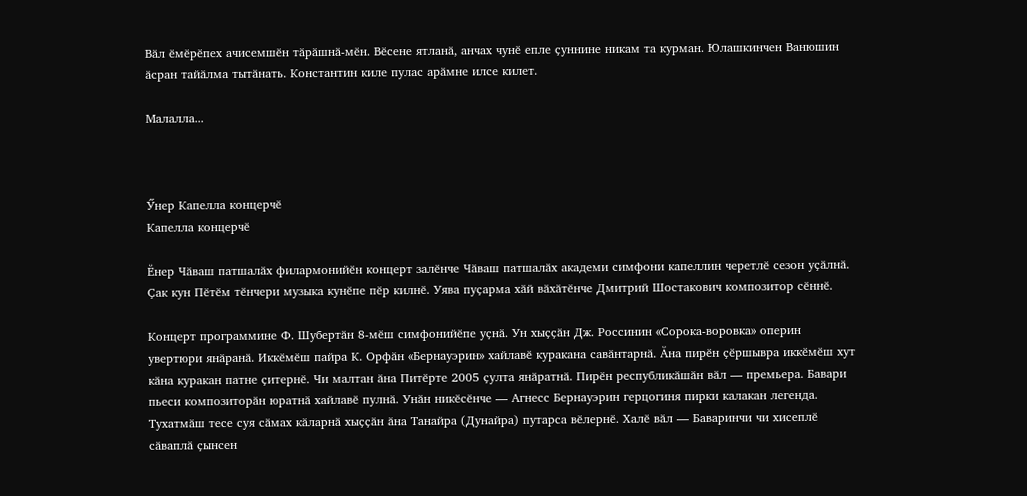Вӑл ӗмӗрӗпех ачисемшӗн тӑрӑшнӑ-мӗн. Вӗсене ятланӑ, анчах чунӗ епле ҫуннине никам та курман. Юлашкинчен Ванюшин ӑсран тайӑлма тытӑнать. Константин киле пулас арӑмне илсе килет.

Малалла...



Ӳнер Капелла концерчӗ
Капелла концерчӗ

Ӗнер Чӑваш патшалӑх филармонийӗн концерт залӗнче Чӑваш патшалӑх академи симфони капеллин черетлӗ сезон уҫӑлнӑ. Ҫак кун Пӗтӗм тӗнчери музыка кунӗпе пӗр килнӗ. Уява пуҫарма хӑй вӑхӑтӗнче Дмитрий Шостакович композитор сӗннӗ.

Концерт программине Ф. Шубертӑн 8-мӗш симфонийӗпе уҫнӑ. Ун хыҫҫӑн Дж. Россинин «Сорока-воровка» оперин увертюри янӑранӑ. Иккӗмӗш пайра К. Орфӑн «Бернауэрин» хайлавӗ куракана савӑнтарнӑ. Ӑна пирӗн ҫӗршывра иккӗмӗш хут кӑна куракан патне ҫитернӗ. Чи малтан ӑна Питӗрте 2005 ҫулта янӑратнӑ. Пирӗн республикӑшӑн вӑл — премьера. Бавари пьеси композиторӑн юратнӑ хайлавӗ пулнӑ. Унӑн никӗсӗнче — Агнесс Бернауэрин герцогиня пирки калакан легенда. Тухатмӑш тесе суя сӑмах кӑларнӑ хыҫҫӑн ӑна Танайра (Дунайра) путарса вӗлернӗ. Халӗ вӑл — Баваринчи чи хисеплӗ сӑваплӑ ҫынсен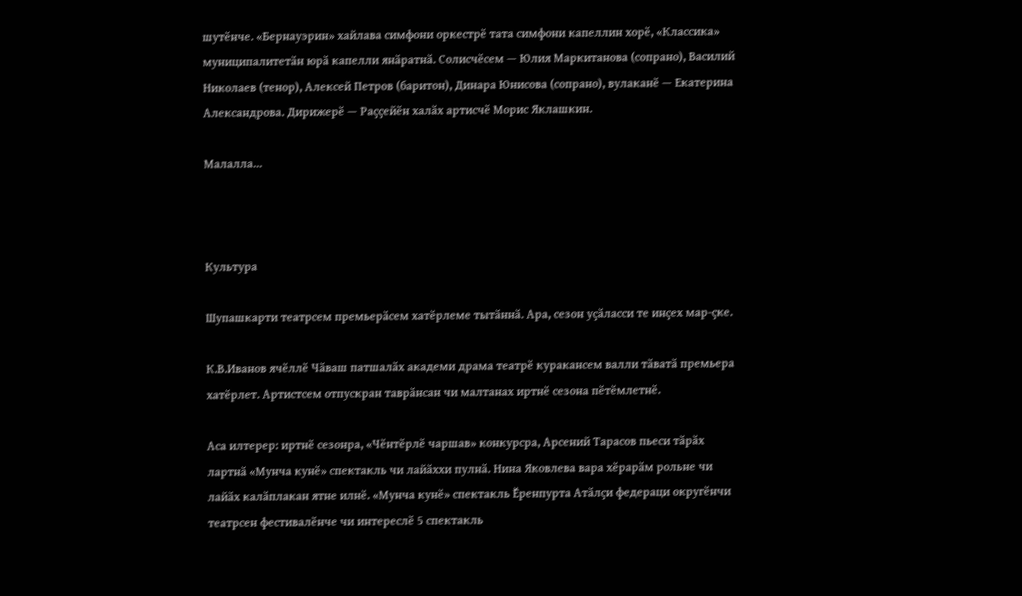шутӗнче. «Бернауэрин» хайлава симфони оркестрӗ тата симфони капеллин хорӗ, «Классика» муниципалитетӑн юрӑ капелли янӑратнӑ. Солисчӗсем — Юлия Маркитанова (сопрано), Василий Николаев (тенор), Алексей Петров (баритон), Динара Юнисова (сопрано), вулаканӗ — Екатерина Александрова. Дирижерӗ — Раҫҫейӗн халӑх артисчӗ Морис Яклашкин.

Малалла...



Культура

Шупашкарти театрсем премьерӑсем хатӗрлеме тытӑннӑ. Ара, сезон уҫӑласси те инҫех мар-ҫке.

К.В.Иванов ячӗллӗ Чӑваш патшалӑх академи драма театрӗ куракансем валли тӑватӑ премьера хатӗрлет. Артистсем отпускран таврӑнсан чи малтанах иртнӗ сезона пӗтӗмлетнӗ.

Аса илтерер: иртнӗ сезонра, «Чӗнтӗрлӗ чаршав» конкурсра, Арсений Тарасов пьеси тӑрӑх лартнӑ «Мунча кунӗ» спектакль чи лайӑххи пулнӑ. Нина Яковлева вара хӗрарӑм рольне чи лайӑх калӑплакан ятне илнӗ. «Мунча кунӗ» спектакль Ӗренпурта Атӑлҫи федераци округӗнчи театрсен фестивалӗнче чи интереслӗ 5 спектакль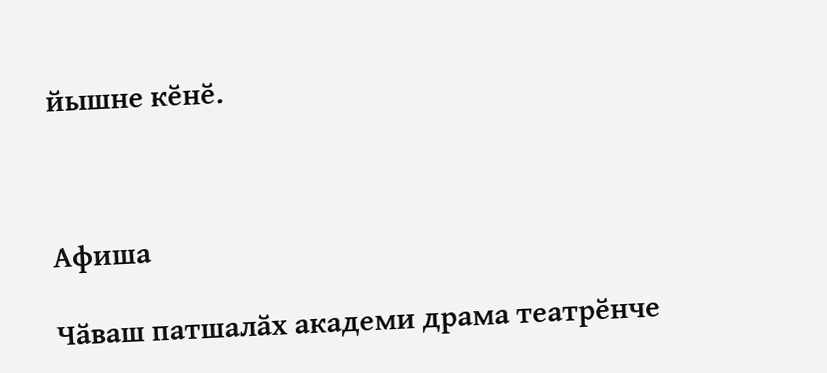йышне кӗнӗ.



Афиша

Чӑваш патшалӑх академи драма театрӗнче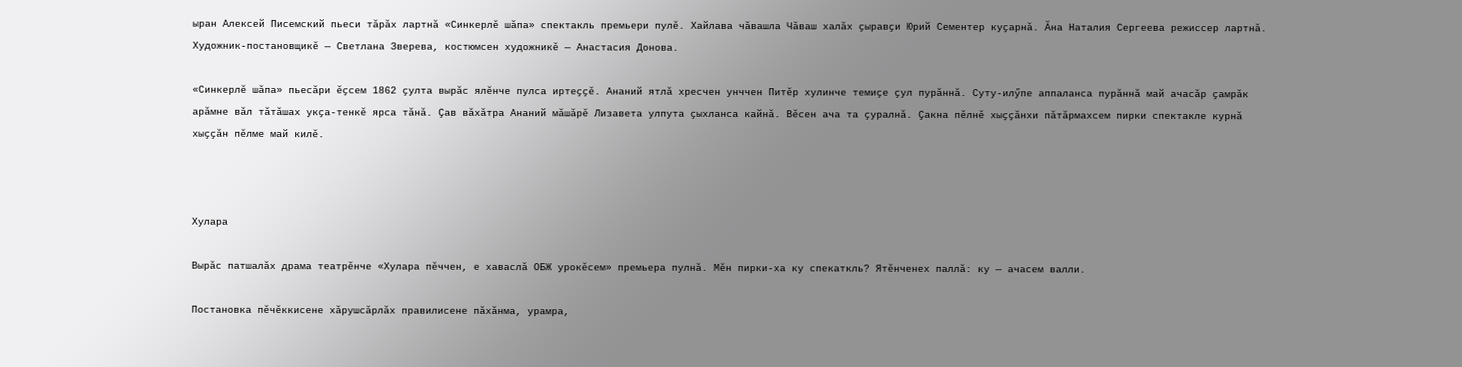ыран Алексей Писемский пьеси тӑрӑх лартнӑ «Синкерлӗ шӑпа» спектакль премьери пулӗ. Хайлава чӑвашла Чӑваш халӑх ҫыравҫи Юрий Сементер куҫарнӑ. Ӑна Наталия Сергеева режиссер лартнӑ. Художник-постановщикӗ — Светлана Зверева, костюмсен художникӗ — Анастасия Донова.

«Синкерлӗ шӑпа» пьесӑри ӗҫсем 1862 ҫулта вырӑс ялӗнче пулса иртеҫҫӗ. Ананий ятлӑ хресчен унччен Питӗр хулинче темиҫе ҫул пурӑннӑ. Суту-илӳпе аппаланса пурӑннӑ май ачасӑр ҫамрӑк арӑмне вӑл тӑтӑшах укҫа-тенкӗ ярса тӑнӑ. Ҫав вӑхӑтра Ананий мӑшӑрӗ Лизавета улпута ҫыхланса кайнӑ. Вӗсен ача та ҫуралнӑ. Ҫакна пӗлнӗ хыҫҫӑнхи пӑтӑрмахсем пирки спектакле курнӑ хыҫҫӑн пӗлме май килӗ.



Хулара

Вырӑс патшалӑх драма театрӗнче «Хулара пӗччен, е хаваслӑ ОБЖ урокӗсем» премьера пулнӑ. Мӗн пирки-ха ку спекаткль? Ятӗнченех паллӑ: ку — ачасем валли.

Постановка пӗчӗккисене хӑрушсӑрлӑх правилисене пӑхӑнма, урамра,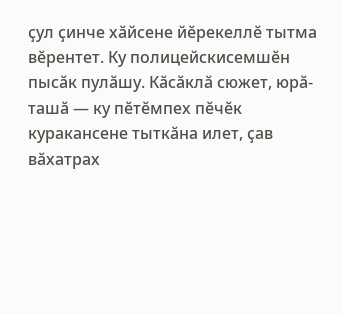ҫул ҫинче хӑйсене йӗрекеллӗ тытма вӗрентет. Ку полицейскисемшӗн пысӑк пулӑшу. Кӑсӑклӑ сюжет, юрӑ-ташӑ — ку пӗтӗмпех пӗчӗк куракансене тыткӑна илет, ҫав вӑхатрах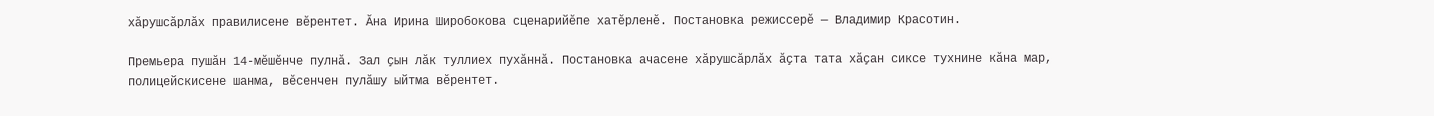хӑрушсӑрлӑх правилисене вӗрентет. Ӑна Ирина Широбокова сценарийӗпе хатӗрленӗ. Постановка режиссерӗ — Владимир Красотин.

Премьера пушӑн 14-мӗшӗнче пулнӑ. Зал ҫын лӑк туллиех пухӑннӑ. Постановка ачасене хӑрушсӑрлӑх ӑҫта тата хӑҫан сиксе тухнине кӑна мар, полицейскисене шанма, вӗсенчен пулӑшу ыйтма вӗрентет.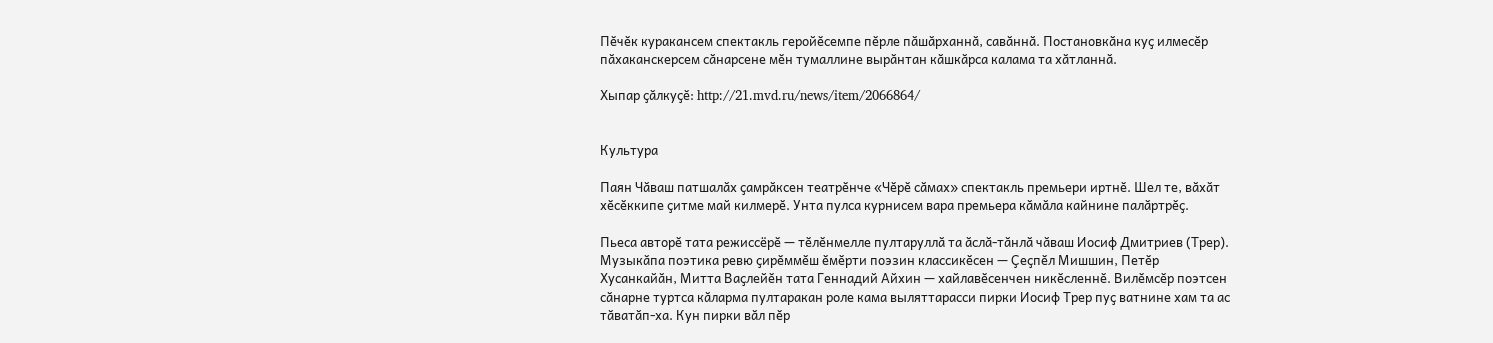Пӗчӗк куракансем спектакль геройӗсемпе пӗрле пӑшӑрханнӑ, савӑннӑ. Постановкӑна куҫ илмесӗр пӑхаканскерсем сӑнарсене мӗн тумаллине вырӑнтан кӑшкӑрса калама та хӑтланнӑ.

Хыпар ҫӑлкуҫӗ: http://21.mvd.ru/news/item/2066864/


Культура

Паян Чӑваш патшалӑх ҫамрӑксен театрӗнче «Чӗрӗ сӑмах» спектакль премьери иртнӗ. Шел те, вӑхӑт хӗсӗккипе ҫитме май килмерӗ. Унта пулса курнисем вара премьера кӑмӑла кайнине палӑртрӗҫ.

Пьеса авторӗ тата режиссёрӗ — тӗлӗнмелле пултаруллӑ та ӑслӑ-тӑнлӑ чӑваш Иосиф Дмитриев (Трер). Музыкӑпа поэтика ревю ҫирӗммӗш ӗмӗрти поэзин классикӗсен — Ҫеҫпӗл Мишшин, Петӗр Хусанкайӑн, Митта Ваҫлейӗн тата Геннадий Айхин — хайлавӗсенчен никӗсленнӗ. Вилӗмсӗр поэтсен сӑнарне туртса кӑларма пултаракан роле кама выляттарасси пирки Иосиф Трер пуҫ ватнине хам та ас тӑватӑп-ха. Кун пирки вӑл пӗр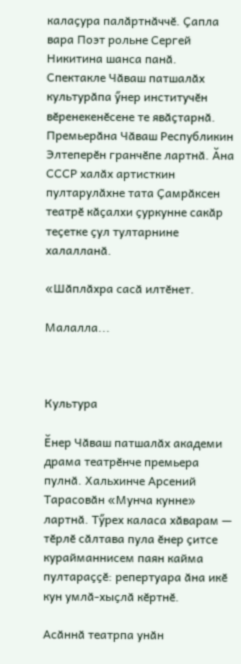калаҫура палӑртнӑччӗ. Ҫапла вара Поэт рольне Сергей Никитина шанса панӑ. Спектакле Чӑваш патшалӑх культурӑпа ӳнер институчӗн вӗренекенӗсене те явӑҫтарнӑ. Премьерӑна Чӑваш Республикин Элтеперӗн гранчӗпе лартнӑ. Ӑна СССР халӑх артисткин пултарулӑхне тата Ҫамрӑксен театрӗ кӑҫалхи ҫуркунне сакӑр теҫетке ҫул тултарнине халалланӑ.

«Шӑплӑхра сасӑ илтӗнет.

Малалла...



Культура

Ӗнер Чӑваш патшалӑх академи драма театрӗнче премьера пулнӑ. Хальхинче Арсений Тарасовӑн «Мунча кунне» лартнӑ. Тӳрех каласа хӑварам — тӗрлӗ сӑлтава пула ӗнер ҫитсе курайманнисем паян кайма пултараҫҫӗ: репертуара ӑна икӗ кун умлӑ-хыҫлӑ кӗртнӗ.

Асӑннӑ театрпа унӑн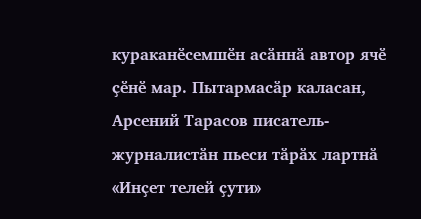кураканӗсемшӗн асӑннӑ автор ячӗ ҫӗнӗ мар. Пытармасӑр каласан, Арсений Тарасов писатель-журналистӑн пьеси тӑрӑх лартнӑ «Инҫет телей ҫути»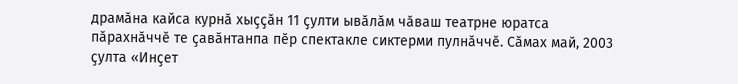драмӑна кайса курнӑ хыҫҫӑн 11 ҫулти ывӑлӑм чӑваш театрне юратса пӑрахнӑччӗ те ҫавӑнтанпа пӗр спектакле сиктерми пулнӑччӗ. Сӑмах май, 2003 ҫулта «Инҫет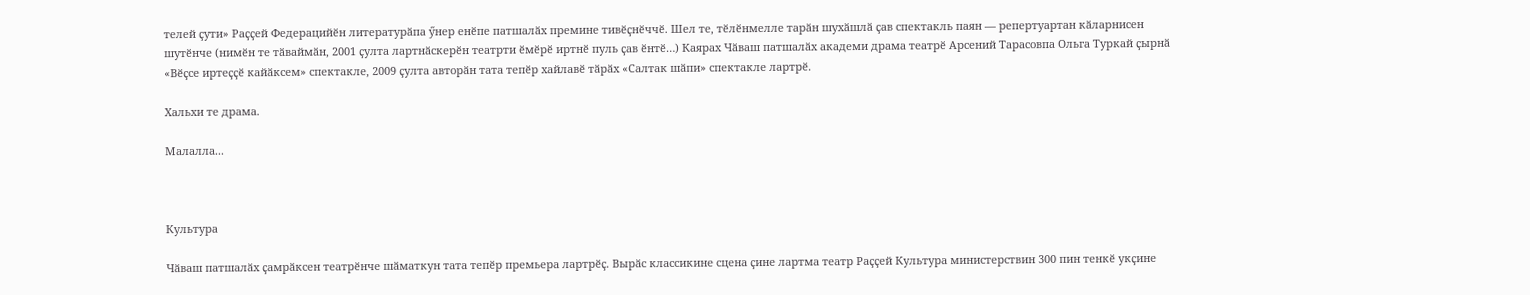телей ҫути» Раҫҫей Федерацийӗн литературӑпа ӳнер енӗпе патшалӑх премине тивӗҫнӗччӗ. Шел те, тӗлӗнмелле тарӑн шухӑшлӑ ҫав спектакль паян — репертуартан кӑларнисен шутӗнче (нимӗн те тӑваймӑн, 2001 ҫулта лартнӑскерӗн театрти ӗмӗрӗ иртнӗ пуль ҫав ӗнтӗ…) Каярах Чӑваш патшалӑх академи драма театрӗ Арсений Тарасовпа Ольга Туркай ҫырнӑ «Вӗҫсе иртеҫҫӗ кайӑксем» спектакле, 2009 ҫулта авторӑн тата тепӗр хайлавӗ тӑрӑх «Салтак шӑпи» спектакле лартрӗ.

Хальхи те драма.

Малалла...



Культура

Чӑваш патшалӑх ҫамрӑксен театрӗнче шӑматкун тата тепӗр премьера лартрӗҫ. Вырӑс классикине сцена ҫине лартма театр Раҫҫей Культура министерствин 300 пин тенкӗ укҫине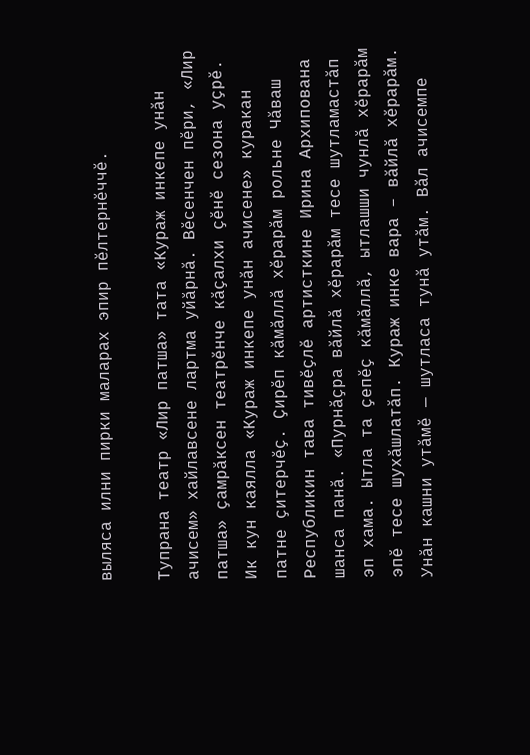выляса илни пирки маларах эпир пӗлтернӗччӗ.

Тупрана театр «Лир патша» тата «Кураж инкепе унӑн ачисем» хайлавсене лартма уйӑрнӑ. Вӗсенчен пӗри, «Лир патша» ҫамрӑксен театрӗнче кӑҫалхи ҫӗнӗ сезона уҫрӗ. Ик кун каялла «Кураж инкепе унӑн ачисене» куракан патне ҫитерчӗҫ. Ҫирӗп кӑмӑллӑ хӗрарӑм рольне Чӑваш Республикин тава тивӗҫлӗ артисткине Ирина Архипована шанса панӑ. «Пурнӑҫра вӑйлӑ хӗрарӑм тесе шутламастӑп эп хама. Ытла та ҫепӗҫ кӑмӑллӑ, ытлашши чунлӑ хӗрарӑм эпӗ тесе шухӑшлатӑп. Кураж инке вара – вӑйлӑ хӗрарӑм. Унӑн кашни утӑмӗ — шутласа тунӑ утӑм. Вӑл ачисемпе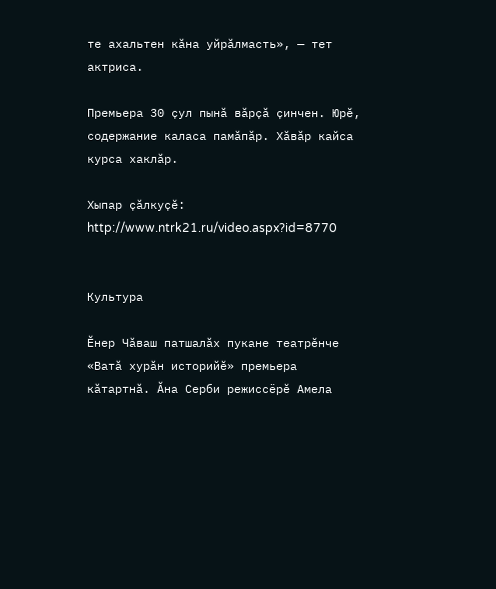те ахальтен кӑна уйрӑлмасть», — тет актриса.

Премьера 30 ҫул пынӑ вӑрҫӑ ҫинчен. Юрӗ, содержание каласа памӑпӑр. Хӑвӑр кайса курса хаклӑр.

Хыпар ҫӑлкуҫӗ: http://www.ntrk21.ru/video.aspx?id=8770


Культура

Ӗнер Чӑваш патшалӑх пукане театрӗнче «Ватӑ хурӑн историйӗ» премьера кӑтартнӑ. Ӑна Серби режиссёрӗ Амела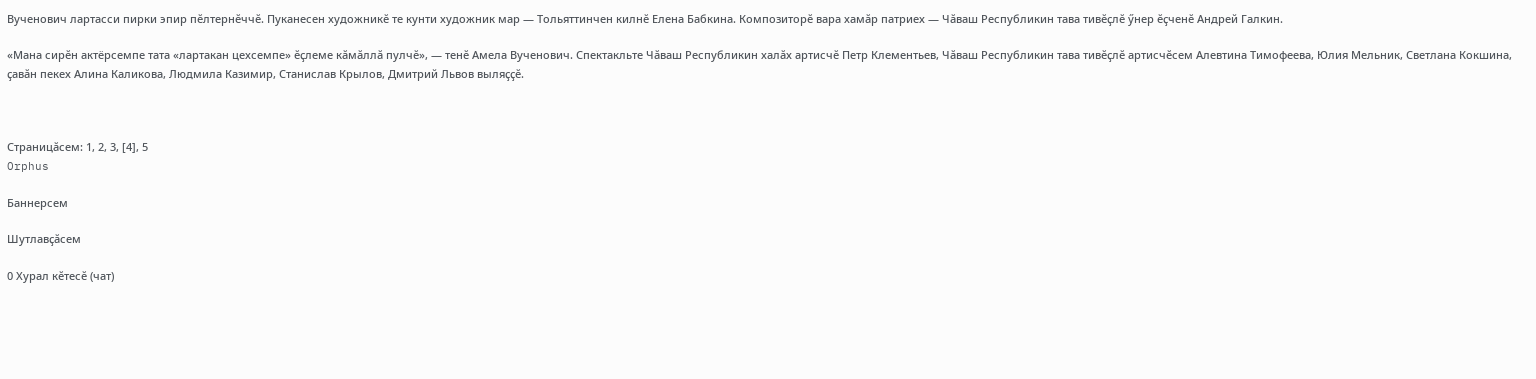Вученович лартасси пирки эпир пӗлтернӗччӗ. Пуканесен художникӗ те кунти художник мар — Тольяттинчен килнӗ Елена Бабкина. Композиторӗ вара хамӑр патриех — Чӑваш Республикин тава тивӗҫлӗ ӳнер ӗҫченӗ Андрей Галкин.

«Мана сирӗн актёрсемпе тата «лартакан цехсемпе» ӗҫлеме кӑмӑллӑ пулчӗ», — тенӗ Амела Вученович. Спектакльте Чӑваш Республикин халӑх артисчӗ Петр Клементьев, Чӑваш Республикин тава тивӗҫлӗ артисчӗсем Алевтина Тимофеева, Юлия Мельник, Светлана Кокшина, ҫавӑн пекех Алина Каликова, Людмила Казимир, Станислав Крылов, Дмитрий Львов выляҫҫӗ.



Страницӑсем: 1, 2, 3, [4], 5
Orphus

Баннерсем

Шутлавҫӑсем

0 Хурал кӗтесӗ (чат)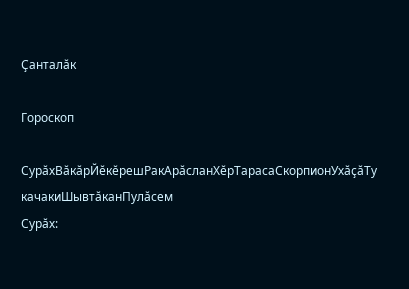Ҫанталӑк

Гороскоп

СурӑхВӑкӑрЙӗкӗрешРакАрӑсланХӗрТарасаСкорпионУхӑҫӑТу качакиШывтӑканПулӑсем
Сурӑх: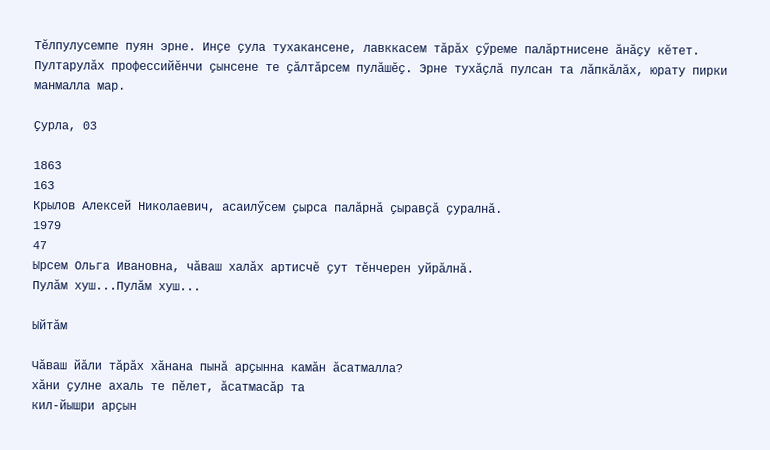Тӗлпулусемпе пуян эрне. Инҫе ҫула тухакансене, лавккасем тӑрӑх ҫӳреме палӑртнисене ӑнӑҫу кӗтет. Пултарулӑх профессийӗнчи ҫынсене те ҫӑлтӑрсем пулӑшӗҫ. Эрне тухӑҫлӑ пулсан та лӑпкӑлӑх, юрату пирки манмалла мар.

Ҫурла, 03

1863
163
Крылов Алексей Николаевич, асаилӳсем ҫырса палӑрнӑ ҫыравҫӑ ҫуралнӑ.
1979
47
Ырсем Ольга Ивановна, чӑваш халӑх артисчӗ ҫут тӗнчерен уйрӑлнӑ.
Пулӑм хуш...Пулӑм хуш...

Ыйтӑм

Чӑваш йӑли тӑрӑх хӑнана пынӑ арҫынна камӑн ӑсатмалла?
хӑни ҫулне ахаль те пӗлет, ӑсатмасӑр та
кил-йышри арҫын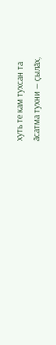хуть те кам тухсан та
ӑсатма тухни — ҫылӑх,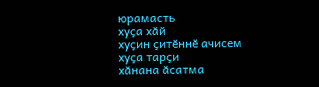юрамасть
хуҫа хӑй
хуҫин ҫитӗннӗ ачисем
хуҫа тарҫи
хӑнана ӑсатма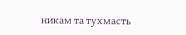никам та тухмасть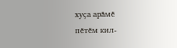хуҫа арӑмӗ
пӗтӗм кил-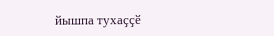йышпа тухаҫҫӗ